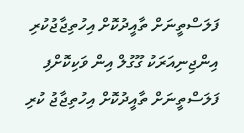ފަލަސްތީނަށް ތާއީދުކޮށް އިހުތިޖާޖުކުރި އިންޖިނިއަރަކު ގޫގުލް އިން ވަކިކޮށްފި
ފަލަސްތީނަށް ތާއީދުކޮށް އިހުތިޖާޖު ކުރި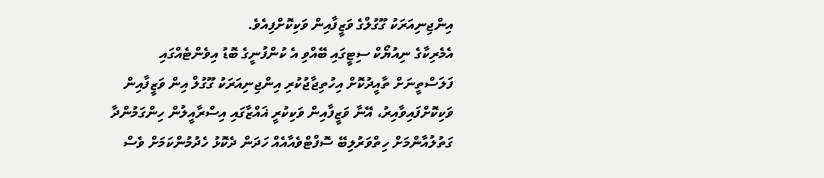އިންޖިނިއަރަކު ގޫގުލްގެ ވަޒީފާއިން ވަކިކޮށްފިއެވެ.
އެމެރިކާގެ ނިއުޔޯކް ސިޓީގައި ބޭއްވި އެ ކުންފުނީގެ ބޮޑު އިވެންޓެއްގައި ފަލަސްތީނަށް ތާއީދުކޮށް އިހުތިޖާޖުކުރި އިންޖިނިއަރަކު ގޫގުލް އިން ވަޒީފާއިން ވަކިކޮށްފައިވާއިރު، އޭނާ ވަޒީފާއިން ވަކިކުރީ ޣައްޒާގައި އިސްރާއީލުން ހިންގަމުންދާ ގަތުލުއާންމަށް ހިތްވަރުލިބޭ ސޮފްޓްވެއާއެއް ހަދަން ދެކޮޅު ހެދުމުންކަމަށް ވެސް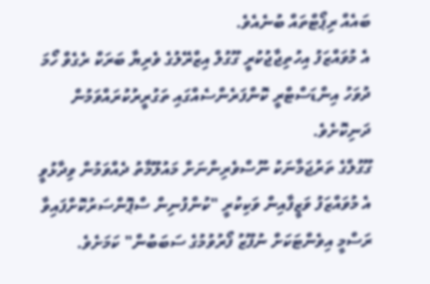ބައެއް ރިޕޯޓްތައް ބުނެއެވެ.
އެ މުވައްޒަފު އިހުތިޖާޖުކުރީ ގޫގުލް އިޒްރޭލުގެ ވެރިޔާ ބަރަކް ރެގެވް ހޯމަ ދުވަހު އިންޑަސްޓްރީ ކޮންފަރެންސެއްގައި ތަގުރީރުކުރައްވަމުން ދަނިކޮށެވެ.
ގޫގުލްގެ ތަރުޖަމާނަކު ނޫސްވެރިންނަށް މައުލޫމާތު ދެއްވަމުން ވިދާޅުވީ އެ މުވައްޒަފު ވަޒީފާއިން ވަކިކުރީ "ކުންފުނިން ސްޕޮންސަރުކޮށްފައިވާ ރަސްމީ އިވެންޓަކަށް ނުފޫޒު ފޯރުވުމުގެ ސަބަބުން" ކަމަށެވެ.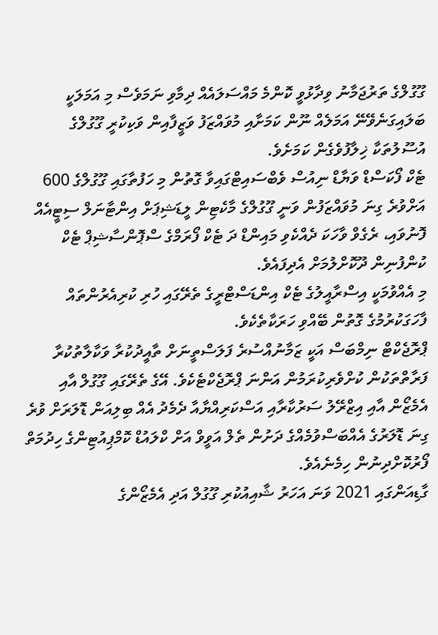ގޫގުލްގެ ތަރުޖަމާނު ވިދާޅުވީ ކޮންމެ މައްސަލައެއް ދިމާވި ނަމަވެސް މި އަމަލަކީ ބަލައިގަނެވޭނޭ އަމަލެއް ނޫން ކަމަށާއި މުވައްޒަފު ވަޒީފާއިން ވަކިކުރީ ގޫގުލްގެ އުސޫލުތަކާ ޚިލާފުވެގެން ކަމަށެވެ.
ޓެކް ފޯކަސްޑް ވަޔާޑް ނިއުސް ވެބްސައިޓްގައިވާ ގޮތުން މި ހަފުތާގައި ގޫގުލްގެ 600 އަށްވުރެ ގިނަ މުވައްޒަފުން ވަނީ ގޫގުލްގެ މާކެޓިން ލީޑަޝިޕަށް އިންޓާނަލް ސިޓީއެއް ފޮނުވައި، ރެގެވް ވާހަކަ ދެއްކެވި މައިންޑް ދަ ޓެކް ފޯރަމްގެ ސްޕޮންސާޝިޕް ޓެކް ކުންފުނިން ދޫކޮށްލުމަށް އެދިފައެވެ.
މި އެއްވުމަކީ އިސްރާއީލުގެ ޓެކް އިންޑަސްޓްރީގެ ތެރޭގައި ހުރި ކުރިއެރުންތައް ފާހަގަކުރުމުގެ ގޮތުން ބޭއްވި ހަރަކާތެކެވެ.
ޕްރޮޖެކްޓް ނިމްބަސް އަކީ ޒަމާނުއްސުރެ ފަލަސްތީނަށް ތާއީދުކުރާ ވަކާލާތުކުރާ ފަރާތްތަކުން ކުށްވެރިކުރަމުން އަންނަ ޕްރޮޖެކްޓެކެވެ. އޭގެ ތެރޭގައި ގޫގުލް އާއި އެމެޒޯން އާއި އިޒްރޭލު ސަރުކާރާއި އަސްކަރިއްޔާއާ ދެމެދު އެއް ބިލިއަން ޑޮލަރަށް ވުރެ ގިނަ ޑޮލަރުގެ އެއްބަސްވުމެއްގެ ދަށުން ތެލް އަވީވް އަށް ކްލައުޑް ކޮމްޕިއުޓިންގެ ހިދުމަތް ފޯރުކޮށްދިނުން ހިމެނެއެވެ.
ގާޑިއަންގައި 2021 ވަނަ އަހަރު ޝާއިއުކުރި ގޫގުލް އަދި އެމެޒޯންގެ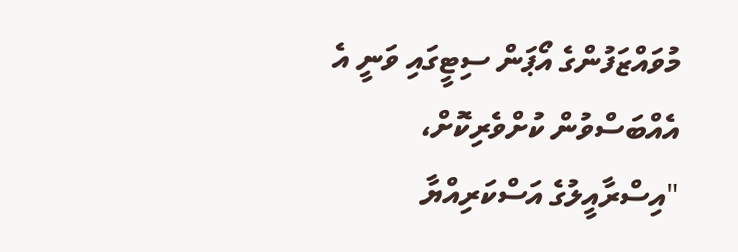މުވައްޒަފުންގެ އޯޕަން ސިޓީގައި ވަނީ އެ އެއްބަސްވުން ކުށްވެރިކޮށް، "އިސްރާއީލުގެ އަސްކަރިއްޔާ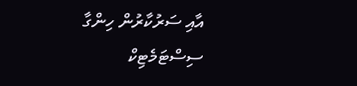އާއި ސަރުކާރުން ހިންގާ ސިސްޓަމެޓިކް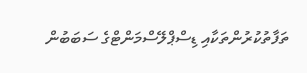ތަފާތުކުރުންތަކާއި ޑިސްޕްލޭސްމަންޓްގެ ސަބަބުން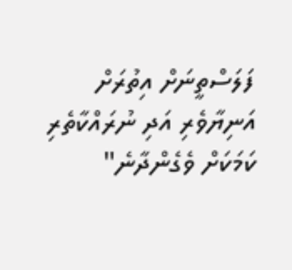ފަލަސްތީނަށް އިތުރަށް އަނިޔާވެރި އަދި ނުރައްކާތެރި ކަމަކަށް ވެގެންދާނެ"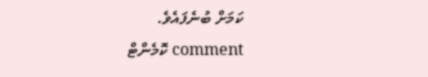ކަމަށް ބުނެފައެވެ.
comment ކޮމެންޓް